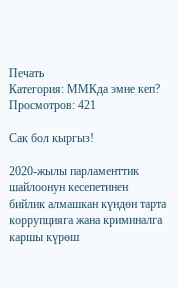Печать
Категория: ММКда эмне кеп?
Просмотров: 421

Сак бол кыргыз!

2020-жылы парламенттик шайлоонун кесепетинен бийлик алмашкан күндөн тарта коррупцияга жана криминалга каршы күрөш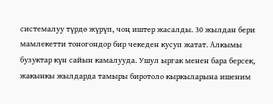системалуу түрдө жүрүп, чоң иштер жасалды. 30 жылдан бери мамлекетти тоногондор бир чекеден кусуп жатат. Алкымы бузуктар күн сайын камалууда. Ушул ыргак менен бара берсек, жакынкы жылдарда тамыры биротоло кыркыларына ишеним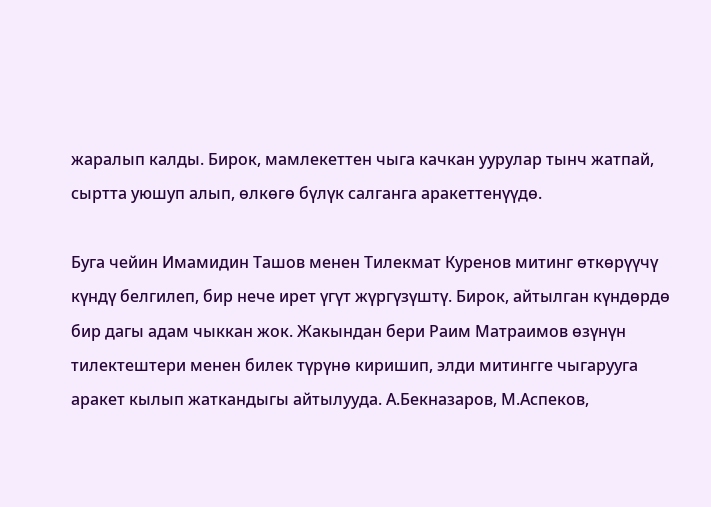жаралып калды. Бирок, мамлекеттен чыга качкан уурулар тынч жатпай, сыртта уюшуп алып, өлкөгө бүлүк салганга аракеттенүүдө.

Буга чейин Имамидин Ташов менен Тилекмат Куренов митинг өткөрүүчү күндү белгилеп, бир нече ирет үгүт жүргүзүштү. Бирок, айтылган күндөрдө бир дагы адам чыккан жок. Жакындан бери Раим Матраимов өзүнүн тилектештери менен билек түрүнө киришип, элди митингге чыгарууга аракет кылып жаткандыгы айтылууда. А.Бекназаров, М.Аспеков,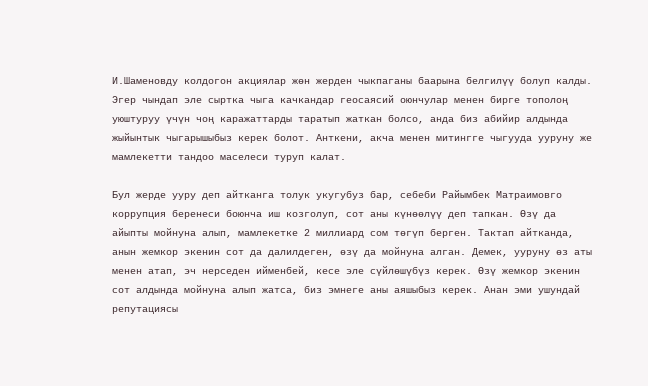И.Шаменовду колдогон акциялар жөн жерден чыкпаганы баарына белгилүү болуп калды. Эгер чындап эле сыртка чыга качкандар геосаясий оюнчулар менен бирге тополоң уюштуруу үчүн чоң каражаттарды таратып жаткан болсо, анда биз абийир алдында жыйынтык чыгарышыбыз керек болот. Анткени, акча менен митингге чыгууда ууруну же мамлекетти тандоо маселеси туруп калат.

Бул жерде ууру деп айтканга толук укугубуз бар, себеби Райымбек Матраимовго коррупция беренеси боюнча иш козголуп, сот аны күнөөлүү деп тапкан. Өзү да айыпты мойнуна алып, мамлекетке 2 миллиард сом төгүп берген. Тактап айтканда, анын жемкор экенин сот да далилдеген, өзү да мойнуна алган. Демек, ууруну өз аты менен атап, эч нерседен ийменбей, кесе эле сүйлөшүбүз керек. Өзү жемкор экенин сот алдында мойнуна алып жатса, биз эмнеге аны аяшыбыз керек. Анан эми ушундай репутациясы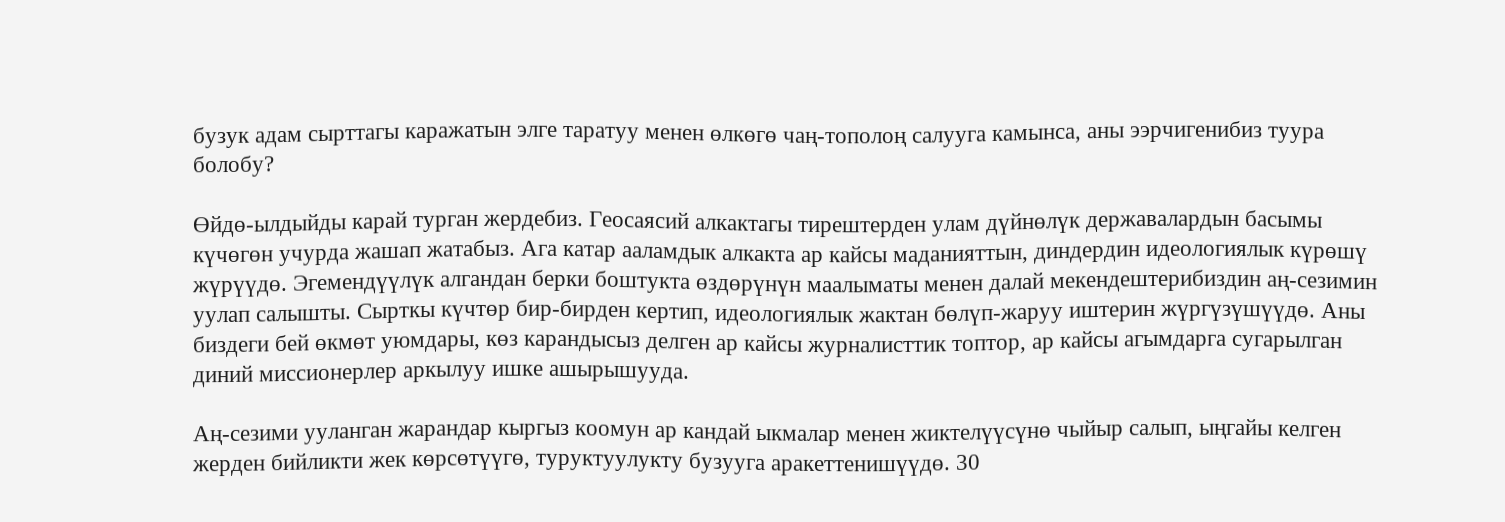бузук адам сырттагы каражатын элге таратуу менен өлкөгө чаң-тополоң салууга камынса, аны ээрчигенибиз туура болобу?

Өйдө-ылдыйды карай турган жердебиз. Геосаясий алкактагы тирештерден улам дүйнөлүк державалардын басымы күчөгөн учурда жашап жатабыз. Ага катар ааламдык алкакта ар кайсы маданияттын, диндердин идеологиялык күрөшү жүрүүдө. Эгемендүүлүк алгандан берки боштукта өздөрүнүн маалыматы менен далай мекендештерибиздин аң-сезимин уулап салышты. Сырткы күчтөр бир-бирден кертип, идеологиялык жактан бөлүп-жаруу иштерин жүргүзүшүүдө. Аны биздеги бей өкмөт уюмдары, көз карандысыз делген ар кайсы журналисттик топтор, ар кайсы агымдарга сугарылган диний миссионерлер аркылуу ишке ашырышууда.

Аң-сезими ууланган жарандар кыргыз коомун ар кандай ыкмалар менен жиктелүүсүнө чыйыр салып, ыңгайы келген жерден бийликти жек көрсөтүүгө, туруктуулукту бузууга аракеттенишүүдө. 30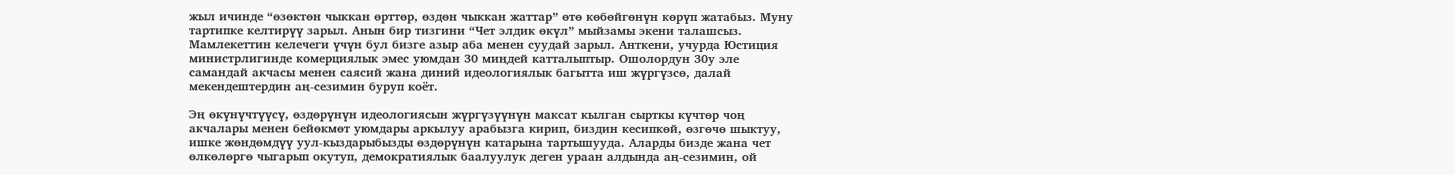жыл ичинде “өзөктөн чыккан өрттөр, өздөн чыккан жаттар” өтө көбөйгөнүн көрүп жатабыз. Муну тартипке келтирүү зарыл. Анын бир тизгини “Чет элдик өкүл” мыйзамы экени талашсыз. Мамлекеттин келечеги үчүн бул бизге азыр аба менен суудай зарыл. Анткени, учурда Юстиция министрлигинде комерциялык эмес уюмдан 30 миңдей катталыптыр. Ошолордун 30у эле самандай акчасы менен саясий жана диний идеологиялык багытта иш жүргүзсө, далай мекендештердин аң-сезимин буруп коёт.

Эң өкүнүчтүүсү, өздөрүнүн идеологиясын жүргүзүүнүн максат кылган сырткы күчтөр чоң акчалары менен бейөкмөт уюмдары аркылуу арабызга кирип, биздин кесипкөй, өзгөчө шыктуу, ишке жөндөмдүү уул-кыздарыбызды өздөрүнүн катарына тартышууда. Аларды бизде жана чет өлкөлөргө чыгарып окутуп, демократиялык баалуулук деген ураан алдында аң-сезимин, ой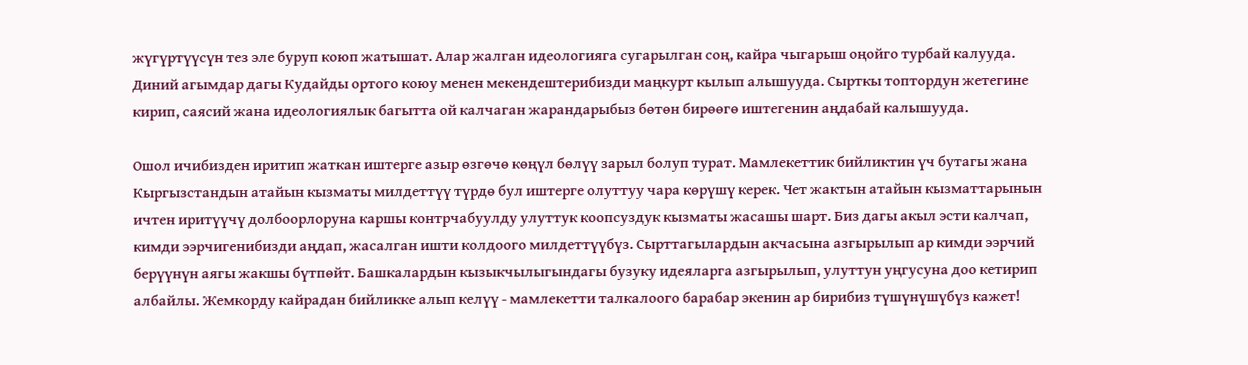жүгүртүүсүн тез эле буруп коюп жатышат. Алар жалган идеологияга сугарылган соң, кайра чыгарыш оңойго турбай калууда. Диний агымдар дагы Кудайды ортого коюу менен мекендештерибизди маңкурт кылып алышууда. Сырткы топтордун жетегине кирип, саясий жана идеологиялык багытта ой калчаган жарандарыбыз бөтөн бирөөгө иштегенин аңдабай калышууда.

Ошол ичибизден иритип жаткан иштерге азыр өзгөчө көңүл бөлүү зарыл болуп турат. Мамлекеттик бийликтин үч бутагы жана Кыргызстандын атайын кызматы милдеттүү түрдө бул иштерге олуттуу чара көрүшү керек. Чет жактын атайын кызматтарынын ичтен иритүүчү долбоорлоруна каршы контрчабуулду улуттук коопсуздук кызматы жасашы шарт. Биз дагы акыл эсти калчап, кимди ээрчигенибизди аңдап, жасалган ишти колдоого милдеттүүбүз. Сырттагылардын акчасына азгырылып ар кимди ээрчий берүүнүн аягы жакшы бүтпөйт. Башкалардын кызыкчылыгындагы бузуку идеяларга азгырылып, улуттун уңгусуна доо кетирип албайлы. Жемкорду кайрадан бийликке алып келүү - мамлекетти талкалоого барабар экенин ар бирибиз түшүнүшүбүз кажет!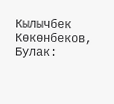Кылычбек Көкөнбеков, Булак: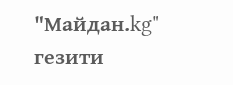"Майдан.kg" гезити